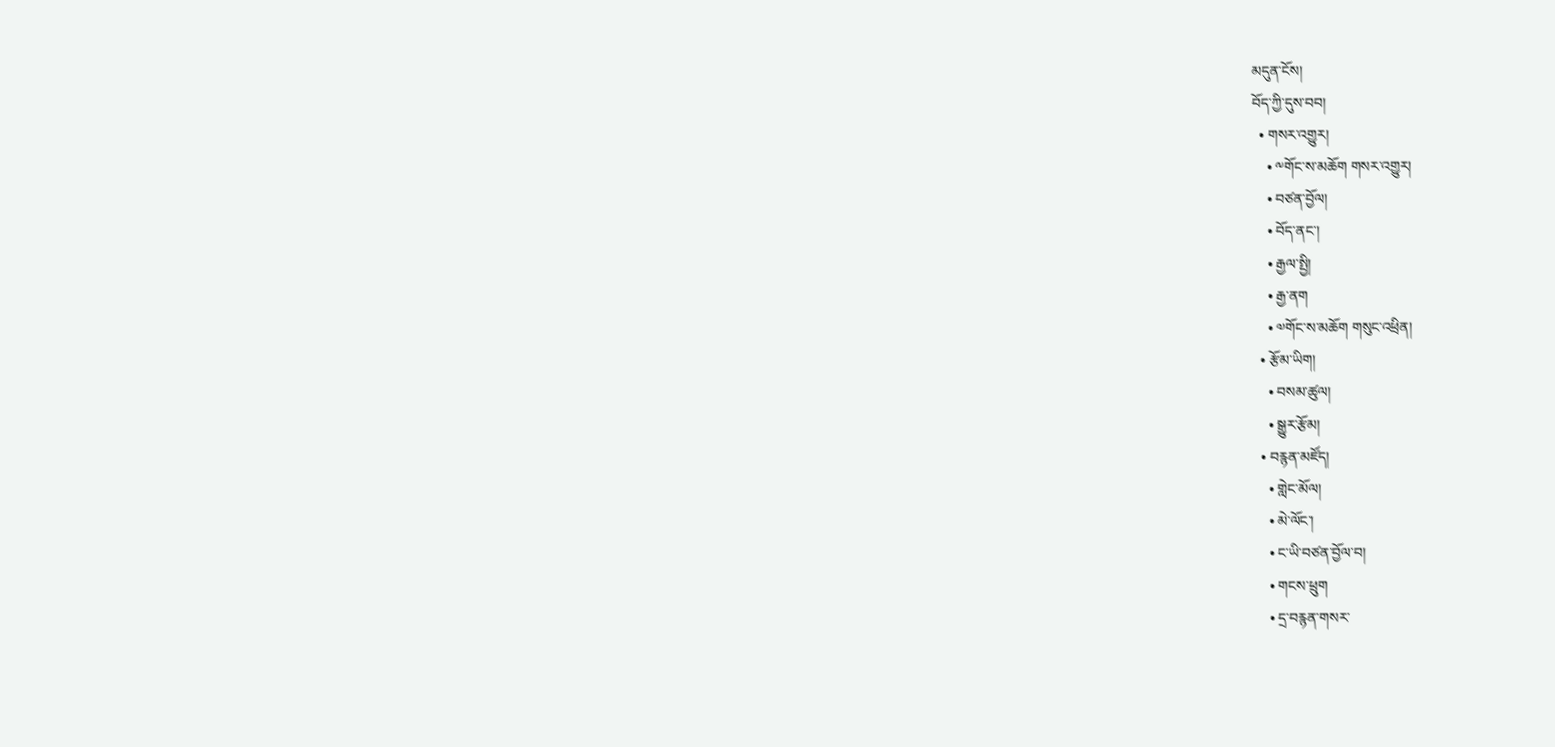མདུན་ངོས།
བོད་ཀྱི་དུས་བབ།
  • གསར་འགྱུར།
    • ༸གོང་ས་མཆོག གསར་འགྱུར།
    • བཙན་བྱོལ།
    • བོད་ནང་།
    • རྒྱལ་སྤྱི།
    • རྒྱ་ནག
    • ༧གོང་ས་མཆོག གསུང་འཕྲིན།
  • རྩོམ་ཡིག།
    • བསམ་ཚུལ།
    • སྒྱུར་རྩོམ།
  • བརྙན་མཛོད།
    • གླེང་མོལ།
    • མེ་ལོང་།
    • ང་ཡི་བཙན་བྱོལ་བ།
    • གངས་ཕྲུག
    • དྲ་བརྙན་གསར་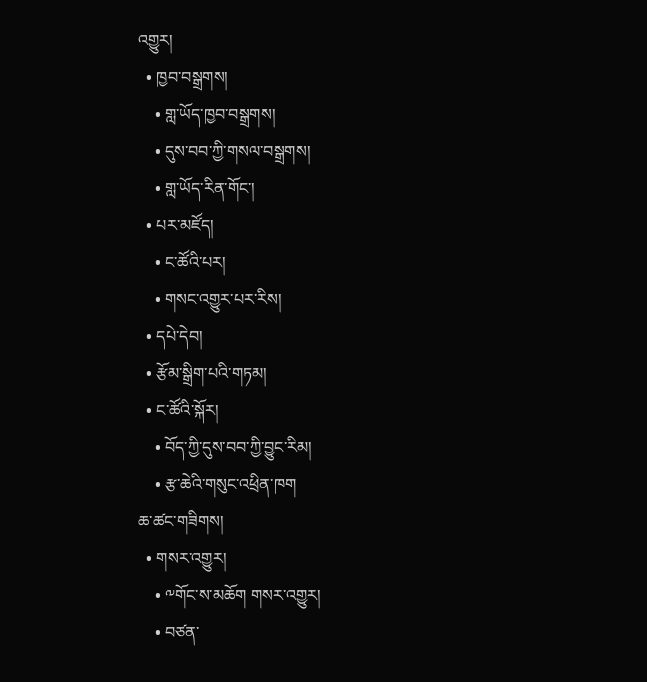འགྱུར།
  • ཁྱབ་བསྒྲགས།
    • གླ་ཡོད་ཁྱབ་བསྒྲགས།
    • དུས་བབ་ཀྱི་གསལ་བསྒྲགས།
    • གླ་ཡོད་རིན་གོང་།
  • པར་མཛོད།
    • ང་ཚོའི་པར།
    • གསང་འགྱུར་པར་རིས།
  • དཔེ་དེབ།
  • རྩོམ་སྒྲིག་པའི་གཏམ།
  • ང་ཚོའི་སྐོར།
    • བོད་ཀྱི་དུས་བབ་ཀྱི་བྱུང་རིམ།
    • རྩ་ཆེའི་གསུང་འཕྲིན་ཁག
ཆ་ཚང་གཟིགས།
  • གསར་འགྱུར།
    • ༸གོང་ས་མཆོག གསར་འགྱུར།
    • བཙན་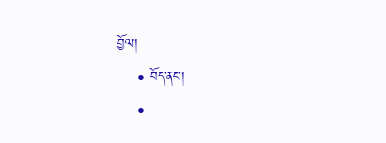བྱོལ།
    • བོད་ནང་།
    •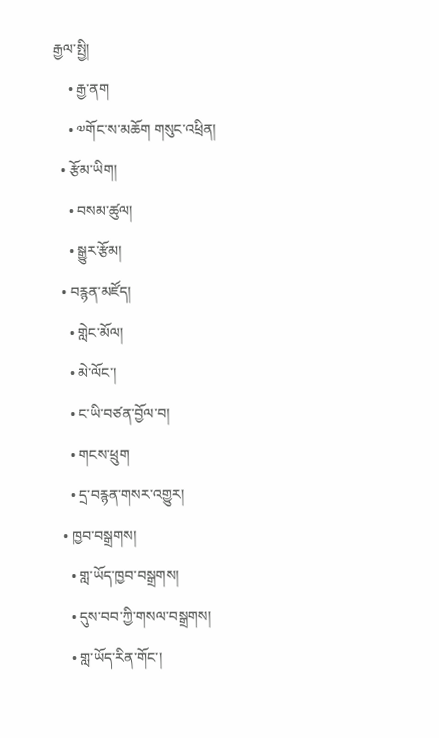རྒྱལ་སྤྱི།
    • རྒྱ་ནག
    • ༧གོང་ས་མཆོག གསུང་འཕྲིན།
  • རྩོམ་ཡིག།
    • བསམ་ཚུལ།
    • སྒྱུར་རྩོམ།
  • བརྙན་མཛོད།
    • གླེང་མོལ།
    • མེ་ལོང་།
    • ང་ཡི་བཙན་བྱོལ་བ།
    • གངས་ཕྲུག
    • དྲ་བརྙན་གསར་འགྱུར།
  • ཁྱབ་བསྒྲགས།
    • གླ་ཡོད་ཁྱབ་བསྒྲགས།
    • དུས་བབ་ཀྱི་གསལ་བསྒྲགས།
    • གླ་ཡོད་རིན་གོང་།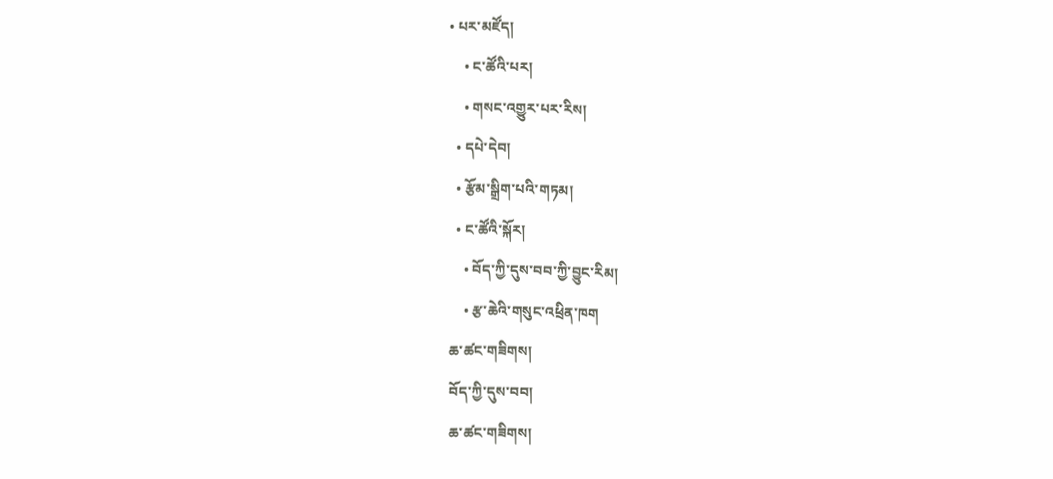• པར་མཛོད།
    • ང་ཚོའི་པར།
    • གསང་འགྱུར་པར་རིས།
  • དཔེ་དེབ།
  • རྩོམ་སྒྲིག་པའི་གཏམ།
  • ང་ཚོའི་སྐོར།
    • བོད་ཀྱི་དུས་བབ་ཀྱི་བྱུང་རིམ།
    • རྩ་ཆེའི་གསུང་འཕྲིན་ཁག
ཆ་ཚང་གཟིགས།
བོད་ཀྱི་དུས་བབ།
ཆ་ཚང་གཟིགས།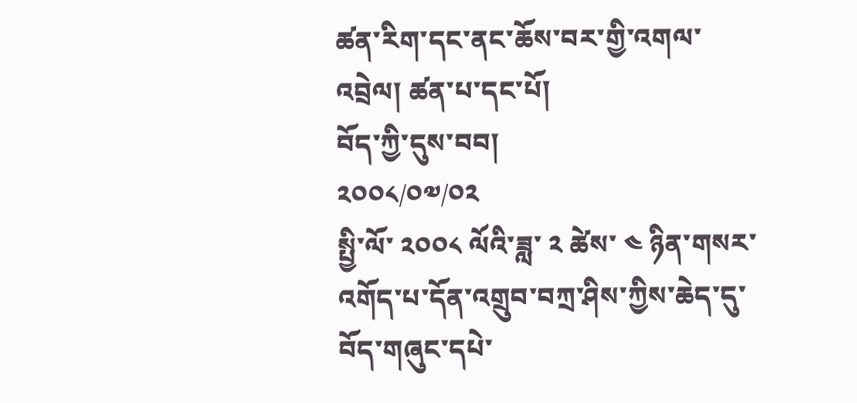ཚན་རིག་དང་ནང་ཆོས་བར་གྱི་འགལ་འབྲེལ། ཚན་པ་དང་པོ།
བོད་ཀྱི་དུས་བབ།
༢༠༠༨/༠༧/༠༢
སྤྱི་ལོ་ ༢༠༠༨ ལོའི་ཟླ་ ༢ ཚེས་ ༤ ཉིན་གསར་འགོད་པ་དོན་འགྲུབ་བཀྲ་ཤིས་ཀྱིས་ཆེད་དུ་བོད་གཞུང་དཔེ་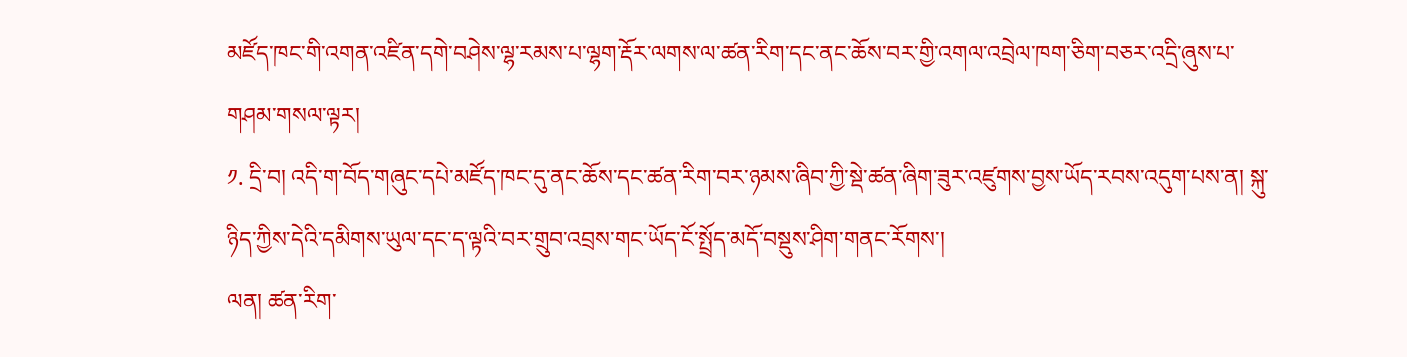མཛོད་ཁང་གི་འགན་འཛིན་དགེ་བཤེས་ལྷ་རམས་པ་ལྷག་རྡོར་ལགས་ལ་ཚན་རིག་དང་ནང་ཆོས་བར་གྱི་འགལ་འབྲེལ་ཁག་ཅིག་བཅར་འདྲི་ཞུས་པ་གཤམ་གསལ་ལྟར།
༡. དྲི་བ། འདི་ག་བོད་གཞུང་དཔེ་མཛོད་ཁང་དུ་ནང་ཆོས་དང་ཚན་རིག་བར་ཉམས་ཞིབ་ཀྱི་སྡེ་ཚན་ཞིག་ཟུར་འཛུགས་བྱས་ཡོད་རབས་འདུག་པས་ན། སྐུ་ཉིད་ཀྱིས་དེའི་དམིགས་ཡུལ་དང་ད་ལྟའི་བར་གྲུབ་འབྲས་གང་ཡོད་ངོ་སྤྲོད་མདོ་བསྡུས་ཤིག་གནང་རོགས་།
ལན། ཚན་རིག་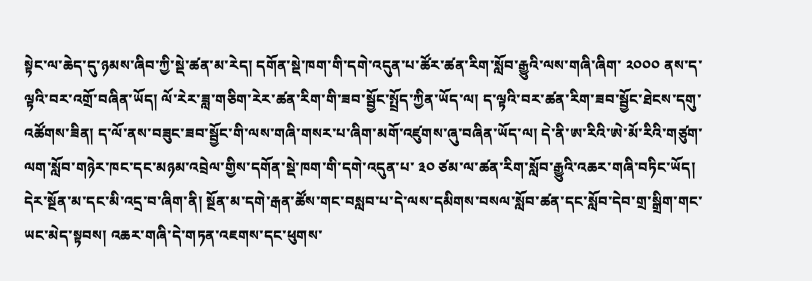སྟེང་ལ་ཆེད་དུ་ཉམས་ཞིབ་ཀྱི་སྡེ་ཚན་མ་རེད། དགོན་སྡེ་ཁག་གི་དགེ་འདུན་པ་ཚོར་ཚན་རིག་སློབ་རྒྱུའི་ལས་གཞི་ཞིག་ ༢༠༠༠ ནས་ད་ལྟའི་བར་འགྲོ་བཞིན་ཡོད། ལོ་རེར་ཟླ་གཅིག་རེར་ཚན་རིག་གི་ཟབ་སྦྱོང་སྤྲོད་ཀྱིན་ཡོད་ལ། ད་ལྟའི་བར་ཚན་རིག་ཟབ་སྦྱོང་ཐེངས་དགུ་འཚོགས་ཟིན། ད་ལོ་ནས་བཟུང་ཟབ་སྦྱོང་གི་ལས་གཞི་གསར་པ་ཞིག་མགོ་འཛུགས་ཞུ་བཞིན་ཡོད་ལ། དེ་ནི་ཨ་རིའི་ཨེ་མོ་རིའི་གཙུག་ལག་སློབ་གཉེར་ཁང་དང་མཉམ་འབྲེལ་གྱིས་དགོན་སྡེ་ཁག་གི་དགེ་འདུན་པ་ ༣༠ ཙམ་ལ་ཚན་རིག་སློབ་རྒྱུའི་འཆར་གཞི་བཏིང་ཡོད། དེར་སྔོན་མ་དང་མི་འདྲ་བ་ཞིག་ནི། སྔོན་མ་དགེ་རྒན་ཚོས་གང་བསླབ་པ་དེ་ལས་དམིགས་བསལ་སློབ་ཚན་དང་སློབ་དེབ་གྲ་སྒྲིག་གང་ཡང་མེད་སྟབས། འཆར་གཞི་དེ་གཏན་འཇགས་དང་ཕུགས་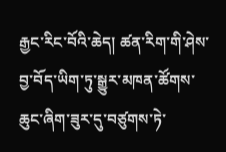རྒྱང་རིང་བོའི་ཆེད། ཚན་རིག་གི་ཤེས་བྱ་བོད་ཡིག་ཏུ་སྒྱུར་མཁན་ཚོགས་ཆུང་ཞིག་ཟུར་དུ་བཙུགས་ཏེ་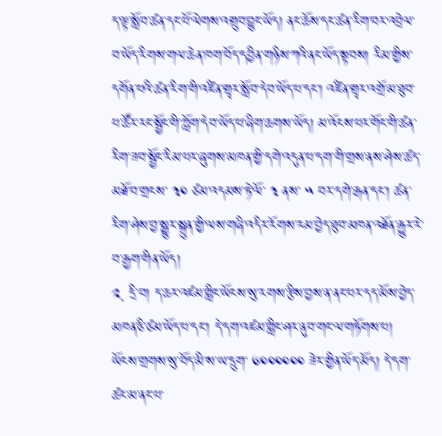ད་ལྟ་སློབ་ཚན་དང་པོ་ལེགས་འགྲུབ་བྱུང་ཡོད། ནང་ཆོས་དང་ཚན་རིག་བར་འབྲེལ་བ་ཡོད་རིགས་གལ་ཆེན་ཁག་བོད་དབྱིན་གཉིས་ཀའི་ནང་ཡོད་སྟབས། རིམ་གྱིས་དགོན་པའི་ཚན་རིག་གི་འཛིན་གྲྭར་སློབ་དེབ་ཡོད་པ་དང་། འཛིན་གྲྭར་འགྲོ་མ་ཐུབ་པ་ཚོར་རང་སྦྱོང་གི་ཀློག་དེབ་ཡོད་པ་ཞིག་ཆགས་ཡོད། མ་འོངས་པར་གོང་གི་ཚན་རིག་ཟབ་སྦྱོང་རིམ་པར་ཞུགས་མཁན་གྱི་དགེ་འདུན་པ་དག་གི་གྲས་ནས་ཤེས་ཚད་མཐོ་བ་གྲངས་ ༣༠ ཙམ་འདམས་ཏེ་ལོ་ ༣ ནས་ ༥ བར་དགེ་རྒན་དང་། ཚན་རིག་ཤེས་བྱ་སྒྱུར་སྐྲུན་གྱི་ལས་གཞི་འདིར་རོགས་རམ་བྱེད་ཐུབ་མཁན་འཐོན་རྒྱུར་རེ་བ་རྒྱག་གིན་ཡོད།
༢. དྲི་བ། ད་ཆར་འཛམ་གླིང་ཡོངས་སུ་རགས་རྩིས་བྱས་ན་ནང་པར་དད་མོས་བྱེད་མཁན་ཅི་ཙམ་ཡོད་པ་དང་། དེ་དག་འཛམ་གླིང་ཤར་ནུབ་གང་ལ་གཏོགས་པ། ཡོངས་གྲགས་སུ་བོད་མི་ས་ཡ་དྲུག་ ༦༠༠༠༠༠༠ ཟེར་གྱིན་ཡོད་མོད། དེ་དག་ཚང་མ་ནང་པ་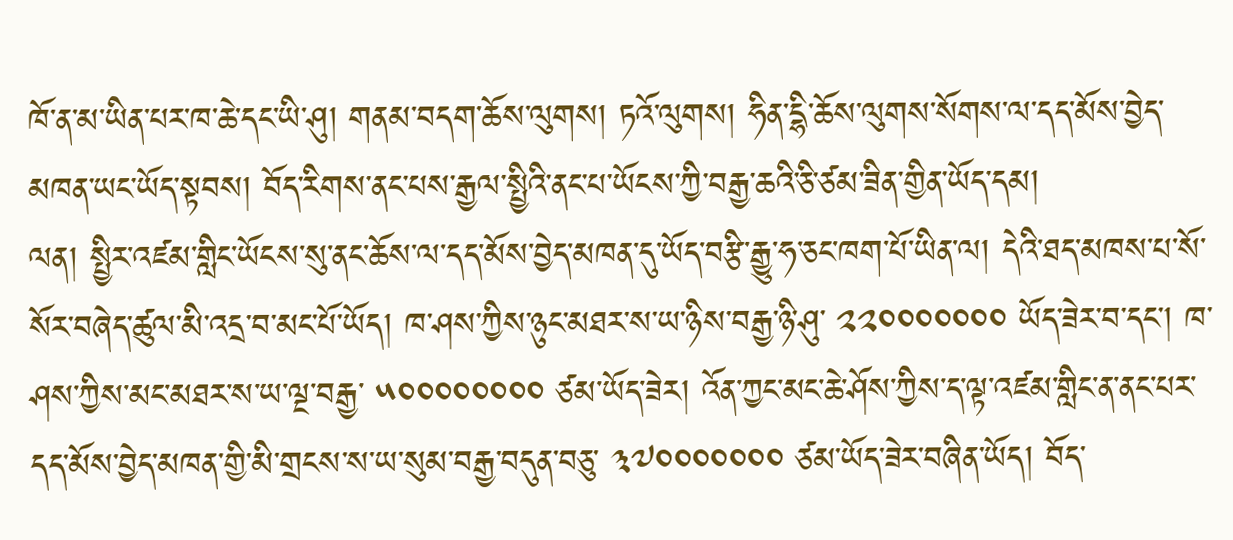ཁོ་ན་མ་ཡིན་པར་ཁ་ཆེ་དང་ཡི་ཤུ། གནམ་བདག་ཆོས་ལུགས། ཏའོ་ལུགས། ཧིན་དྷི་ཆོས་ལུགས་སོགས་ལ་དད་མོས་བྱེད་མཁན་ཡང་ཡོད་སྟབས། བོད་རིགས་ནང་པས་རྒྱལ་སྤྱིའི་ནང་པ་ཡོངས་ཀྱི་བརྒྱ་ཆའི་ཅི་ཙམ་ཟིན་གྱིན་ཡོད་དམ།
ལན། སྤྱིར་འཛམ་གླིང་ཡོངས་སུ་ནང་ཆོས་ལ་དད་མོས་བྱེད་མཁན་དུ་ཡོད་བརྩི་རྒྱུ་ཧ་ཅང་ཁག་པོ་ཡིན་ལ། དེའི་ཐད་མཁས་པ་སོ་སོར་བཞེད་ཚུལ་མི་འདྲ་བ་མང་པོ་ཡོད། ཁ་ཤས་ཀྱིས་ཉུང་མཐར་ས་ཡ་ཉིས་བརྒྱ་ཉི་ཤུ་ ༢༢༠༠༠༠༠༠༠ ཡོད་ཟེར་བ་དང་། ཁ་ཤས་ཀྱིས་མང་མཐར་ས་ཡ་ལྔ་བརྒྱ་ ༥༠༠༠༠༠༠༠༠ ཙམ་ཡོད་ཟེར། འོན་ཀྱང་མང་ཆེ་ཤོས་ཀྱིས་ད་ལྟ་འཛམ་གླིང་ན་ནང་པར་དད་མོས་བྱེད་མཁན་གྱི་མི་གྲངས་ས་ཡ་སུམ་བརྒྱ་བདུན་བཅུ་ ༣༧༠༠༠༠༠༠༠ ཙམ་ཡོད་ཟེར་བཞིན་ཡོད། བོད་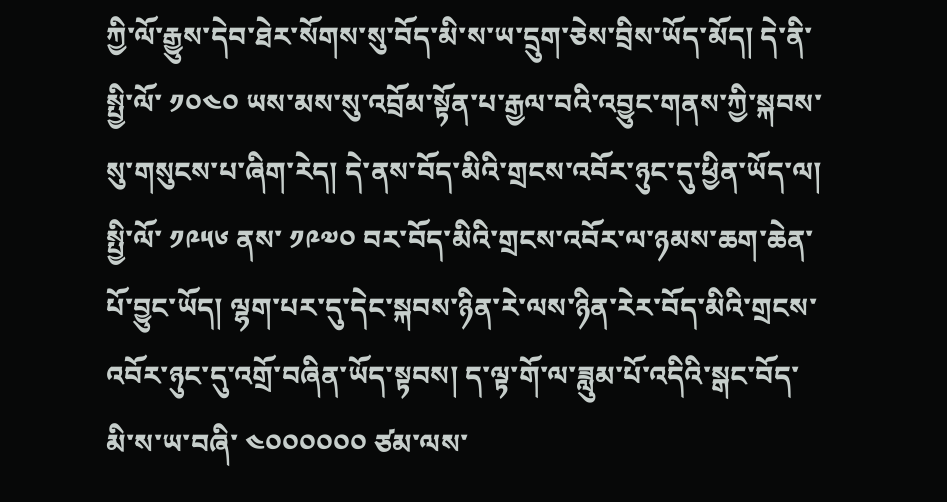ཀྱི་ལོ་རྒྱུས་དེབ་ཐེར་སོགས་སུ་བོད་མི་ས་ཡ་དྲུག་ཅེས་བྲིས་ཡོད་མོད། དེ་ནི་སྤྱི་ལོ་ ༡༠༤༠ ཡས་མས་སུ་འབྲོམ་སྟོན་པ་རྒྱལ་བའི་འབྱུང་གནས་ཀྱི་སྐབས་སུ་གསུངས་པ་ཞིག་རེད། དེ་ནས་བོད་མིའི་གྲངས་འབོར་ཉུང་དུ་ཕྱིན་ཡོད་ལ། སྤྱི་ལོ་ ༡༩༥༦ ནས་ ༡༩༧༠ བར་བོད་མིའི་གྲངས་འབོར་ལ་ཉམས་ཆག་ཆེན་པོ་བྱུང་ཡོད། ལྷག་པར་དུ་དེང་སྐབས་ཉིན་རེ་ལས་ཉིན་རེར་བོད་མིའི་གྲངས་འབོར་ཉུང་དུ་འགྲོ་བཞིན་ཡོད་སྟབས། ད་ལྟ་གོ་ལ་ཟླུམ་པོ་འདིའི་སྒང་བོད་མི་ས་ཡ་བཞི་ ༤༠༠༠༠༠༠ ཙམ་ལས་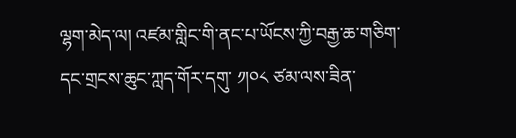ལྷག་མེད་ལ། འཛམ་གླིང་གི་ནང་པ་ཡོངས་ཀྱི་བརྒྱ་ཆ་གཅིག་དང་གྲངས་ཆུང་ཀླད་གོར་དགུ་ ༡།༠༨ ཙམ་ལས་ཟིན་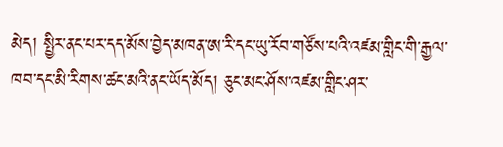མེད། སྤྱིར་ནང་པར་དད་མོས་བྱེད་མཁན་ཨ་རི་དང་ཡུ་རོབ་གཙོས་པའི་འཛམ་གླིང་གི་རྒྱལ་ཁབ་དང་མི་རིགས་ཚང་མའི་ནང་ཡོད་མོད། ཅུང་མང་ཤོས་འཛམ་གླིང་ཤར་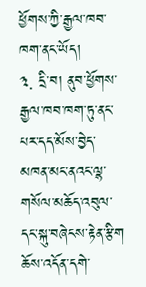ཕྱོགས་ཀྱི་རྒྱལ་ཁབ་ཁག་ནང་ཡོད།
༣. དྲི་བ། ནུབ་ཕྱོགས་རྒྱལ་ཁབ་ཁག་ཏུ་ནང་པར་དད་མོས་བྱེད་མཁན་མང་ནའང་ལྷ་གསོལ་མཆོད་འབུལ་དང་སྐུ་བཞེངས་རྟེན་རྩིག ཆོས་འདོན་དགེ་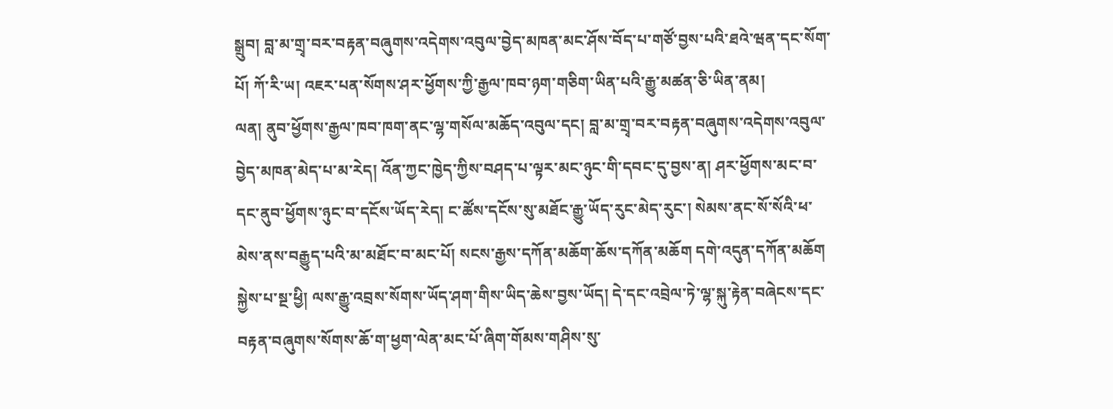སྒྲུབ། བླ་མ་གྲྭ་བར་བརྟན་བཞུགས་འདེགས་འབུལ་བྱེད་མཁན་མང་ཤོས་བོད་པ་གཙོ་བྱས་པའི་ཐའེ་ཝན་དང་སོག་པོ། ཀོ་རི་ཡ། འཇར་པན་སོགས་ཤར་ཕྱོགས་ཀྱི་རྒྱལ་ཁབ་ཉག་གཅིག་ཡིན་པའི་རྒྱུ་མཚན་ཅི་ཡིན་ནམ།
ལན། ནུབ་ཕྱོགས་རྒྱལ་ཁབ་ཁག་ནང་ལྷ་གསོལ་མཆོད་འབུལ་དང། བླ་མ་གྲྭ་བར་བརྟན་བཞུགས་འདེགས་འབུལ་བྱེད་མཁན་མེད་པ་མ་རེད། འོན་ཀྱང་ཁྱེད་ཀྱིས་བཤད་པ་ལྟར་མང་ཉུང་གི་དབང་དུ་བྱས་ན། ཤར་ཕྱོགས་མང་བ་དང་ནུབ་ཕྱོགས་ཉུང་བ་དངོས་ཡོད་རེད། ང་ཚོས་དངོས་སུ་མཐོང་རྒྱུ་ཡོད་རུང་མེད་རུང་། སེམས་ནང་སོ་སོའི་ཕ་མེས་ནས་བརྒྱུད་པའི་མ་མཐོང་བ་མང་པོ། སངས་རྒྱས་དཀོན་མཆོག་ཆོས་དཀོན་མཆོག དགེ་འདུན་དཀོན་མཆོག སྐྱེས་པ་སྔ་ཕྱི། ལས་རྒྱུ་འབྲས་སོགས་ཡོད་ཤག་གིས་ཡིད་ཆེས་བྱས་ཡོད། དེ་དང་འབྲེལ་ཏེ་ལྷ་སྐུ་རྟེན་བཞེངས་དང་བརྟན་བཞུགས་སོགས་ཆོ་ག་ཕྱག་ལེན་མང་པོ་ཞིག་གོམས་གཤིས་སུ་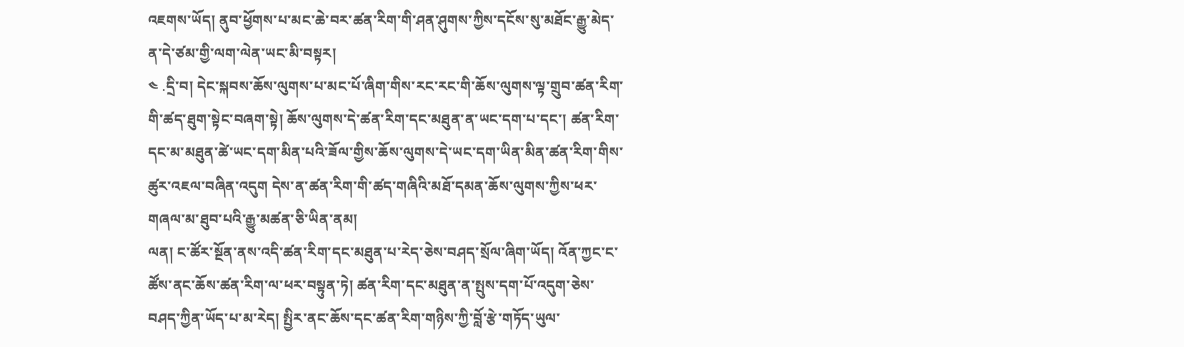འཇགས་ཡོད། ནུབ་ཕྱོགས་པ་མང་ཆེ་བར་ཚན་རིག་གི་ཤན་ཤུགས་ཀྱིས་དངོས་སུ་མཐོང་རྒྱུ་མེད་ན་དེ་ཙམ་གྱི་ལག་ལེན་ཡང་མི་བསྟར།
༤ .དྲི་བ། དེང་སྐབས་ཆོས་ལུགས་པ་མང་པོ་ཞིག་གིས་རང་རང་གི་ཆོས་ལུགས་ལྟ་གྲུབ་ཚན་རིག་གི་ཚད་ཐུག་སྟེང་བཞག་སྟེ། ཆོས་ལུགས་དེ་ཚན་རིག་དང་མཐུན་ན་ཡང་དག་པ་དང་། ཚན་རིག་དང་མ་མཐུན་ཚེ་ཡང་དག་མིན་པའི་ཟོལ་གྱིས་ཆོས་ལུགས་དེ་ཡང་དག་ཡིན་མིན་ཚན་རིག་གིས་ཚུར་འཇལ་བཞིན་འདུག དེས་ན་ཚན་རིག་གི་ཚད་གཞིའི་མཐོ་དམན་ཆོས་ལུགས་ཀྱིས་ཕར་གཞལ་མ་ཐུབ་པའི་རྒྱུ་མཚན་ཅི་ཡིན་ནམ།
ལན། ང་ཚོར་སྔོན་ནས་འདི་ཚན་རིག་དང་མཐུན་པ་རེད་ཅེས་བཤད་སྲོལ་ཞིག་ཡོད། འོན་ཀྱང་ང་ཚོས་ནང་ཆོས་ཚན་རིག་ལ་ཕར་བསྟུན་ཏེ། ཚན་རིག་དང་མཐུན་ན་སྤུས་དག་པོ་འདུག་ཅེས་བཤད་ཀྱིན་ཡོད་པ་མ་རེད། སྤྱིར་ནང་ཆོས་དང་ཚན་རིག་གཉིས་ཀྱི་བློ་རྩེ་གཏོད་ཡུལ་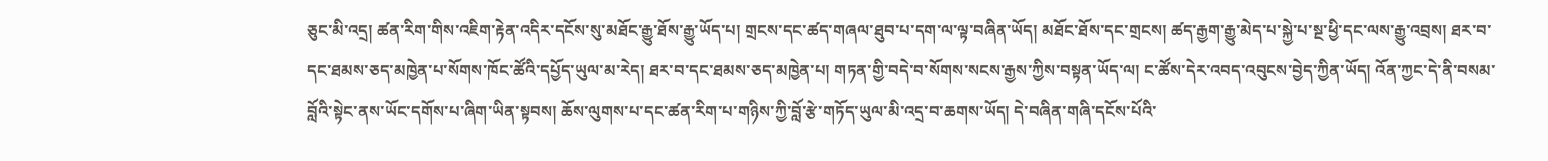ཅུང་མི་འདྲ། ཚན་རིག་གིས་འཇིག་རྟེན་འདིར་དངོས་སུ་མཐོང་རྒྱུ་ཐོས་རྒྱུ་ཡོད་པ། གྲངས་དང་ཚད་གཞལ་ཐུབ་པ་དག་ལ་ལྟ་བཞིན་ཡོད། མཐོང་ཐོས་དང་གྲངས། ཚད་རྒྱག་རྒྱུ་མེད་པ་སྐྱེ་པ་སྔ་ཕྱི་དང་ལས་རྒྱུ་འབྲས། ཐར་བ་དང་ཐམས་ཅད་མཁྱེན་པ་སོགས་ཁོང་ཚོའི་དཔྱོད་ཡུལ་མ་རེད། ཐར་བ་དང་ཐམས་ཅད་མཁྱེན་པ། གཏན་གྱི་བདེ་བ་སོགས་སངས་རྒྱས་ཀྱིས་བསྟན་ཡོད་ལ། ང་ཚོས་དེར་འབད་འབུངས་བྱེད་ཀྱིན་ཡོད། འོན་ཀྱང་དེ་ནི་བསམ་བློའི་སྟེང་ནས་ཡོང་དགོས་པ་ཞིག་ཡིན་སྟབས། ཆོས་ལུགས་པ་དང་ཚན་རིག་པ་གཉིས་ཀྱི་བློ་རྩེ་གཏོད་ཡུལ་མི་འདྲ་བ་ཆགས་ཡོད། དེ་བཞིན་གཞི་དངོས་པོའི་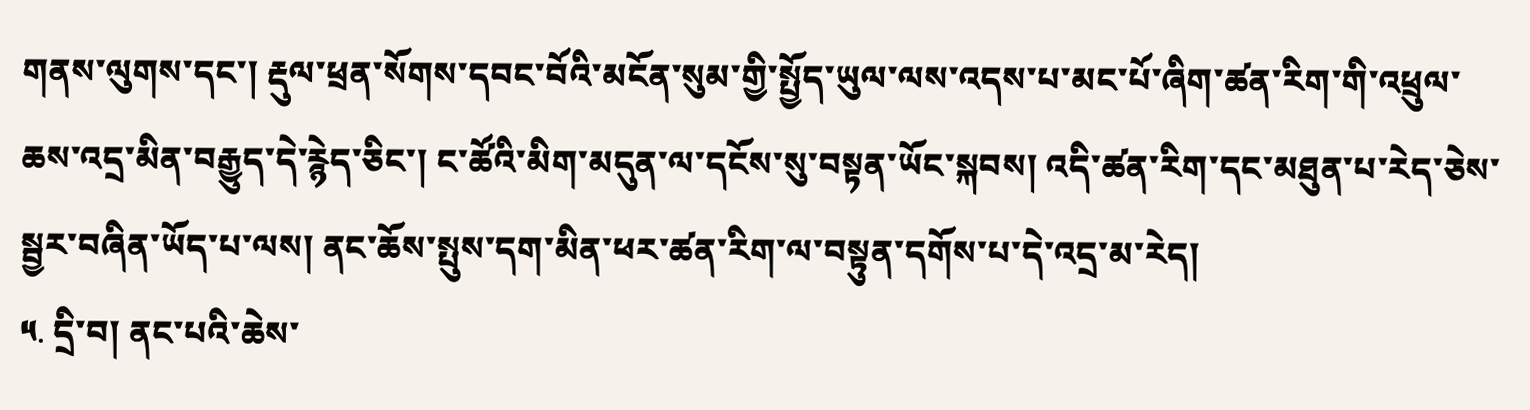གནས་ལུགས་དང་། རྡུལ་ཕྲན་སོགས་དབང་བོའི་མངོན་སུམ་གྱི་སྤྱོད་ཡུལ་ལས་འདས་པ་མང་པོ་ཞིག་ཚན་རིག་གི་འཕྲུལ་ཆས་འདྲ་མིན་བརྒྱུད་དེ་རྙེད་ཅིང་། ང་ཚོའི་མིག་མདུན་ལ་དངོས་སུ་བསྟན་ཡོང་སྐབས། འདི་ཚན་རིག་དང་མཐུན་པ་རེད་ཅེས་སྦྱར་བཞིན་ཡོད་པ་ལས། ནང་ཆོས་སྤུས་དག་མིན་ཕར་ཚན་རིག་ལ་བསྟུན་དགོས་པ་དེ་འདྲ་མ་རེད།
༥. དྲི་བ། ནང་པའི་ཆེས་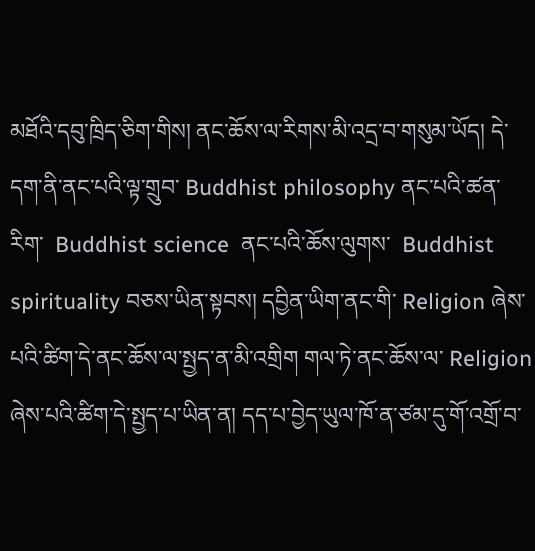མཐོའི་དབུ་ཁྲིད་ཅིག་གིས། ནང་ཆོས་ལ་རིགས་མི་འདྲ་བ་གསུམ་ཡོད། དེ་དག་ནི་ནང་པའི་ལྟ་གྲུབ་ Buddhist philosophy ནང་པའི་ཚན་རིག་  Buddhist science  ནང་པའི་ཆོས་ལུགས་  Buddhist spirituality བཅས་ཡིན་སྟབས། དབྱིན་ཡིག་ནང་གི་ Religion ཞེས་པའི་ཚིག་དེ་ནང་ཆོས་ལ་སྤྱད་ན་མི་འགྲིག གལ་ཏེ་ནང་ཆོས་ལ་ Religion ཞེས་པའི་ཚིག་དེ་སྤྱད་པ་ཡིན་ན། དད་པ་བྱེད་ཡུལ་ཁོ་ན་ཙམ་དུ་གོ་འགྲོ་བ་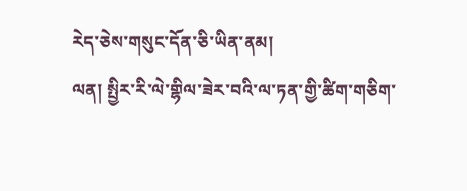རེད་ཅེས་གསུང་དོན་ཅི་ཡིན་ནམ།
ལན། སྤྱིར་རི་ལེ་གྷིལ་ཟེར་བའི་ལ་ཏན་གྱི་ཚིག་གཅིག་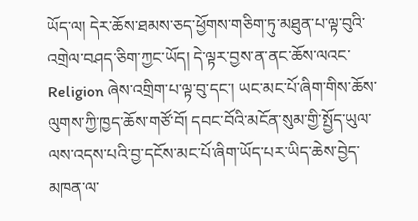ཡོད་ལ། དེར་ཆོས་ཐམས་ཅད་ཕྱོགས་གཅིག་ཏུ་མཐུན་པ་ལྟ་བུའི་འགྲེལ་བཤད་ཅིག་ཀྱང་ཡོད། དེ་ལྟར་བྱས་ན་ནང་ཆོས་ལའང་ Religion ཞེས་འགྲིག་པ་ལྟ་བུ་དང་། ཡང་མང་པོ་ཞིག་གིས་ཆོས་ལུགས་ཀྱི་ཁྱད་ཆོས་གཙོ་བོ། དབང་བོའི་མངོན་སུམ་གྱི་སྤྱོད་ཡུལ་ལས་འདས་པའི་བྱ་དངོས་མང་པོ་ཞིག་ཡོད་པར་ཡིད་ཆེས་བྱེད་མཁན་ལ་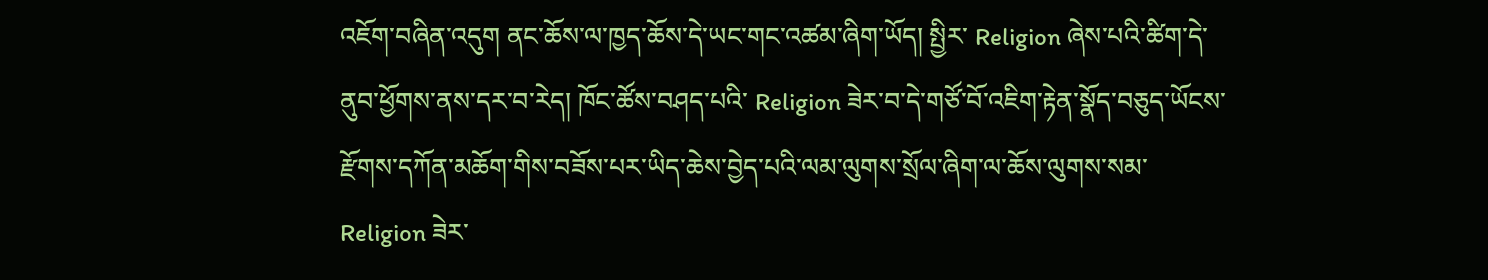འཇོག་བཞིན་འདུག ནང་ཆོས་ལ་ཁྱད་ཆོས་དེ་ཡང་གང་འཚམ་ཞིག་ཡོད། སྤྱིར་ Religion ཞེས་པའི་ཚིག་དེ་ནུབ་ཕྱོགས་ནས་དར་བ་རེད། ཁོང་ཚོས་བཤད་པའི་ Religion ཟེར་བ་དེ་གཙོ་བོ་འཇིག་རྟེན་སྣོད་བཅུད་ཡོངས་རྫོགས་དཀོན་མཆོག་གིས་བཟོས་པར་ཡིད་ཆེས་བྱེད་པའི་ལམ་ལུགས་སྲོལ་ཞིག་ལ་ཆོས་ལུགས་སམ་ Religion ཟེར་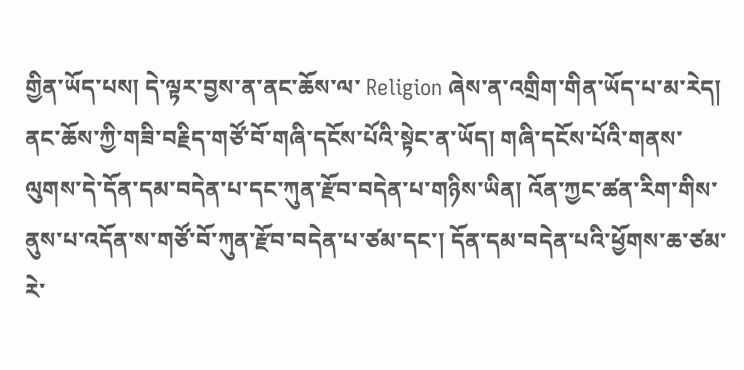གྱིན་ཡོད་པས། དེ་ལྟར་བྱས་ན་ནང་ཆོས་ལ་ Religion ཞེས་ན་འགྲིག་གིན་ཡོད་པ་མ་རེད། ནང་ཆོས་ཀྱི་གཟི་བརྗིད་གཙོ་བོ་གཞི་དངོས་པོའི་སྟེང་ན་ཡོད། གཞི་དངོས་པོའི་གནས་ལུགས་དེ་དོན་དམ་བདེན་པ་དང་ཀུན་རྫོབ་བདེན་པ་གཉིས་ཡིན། འོན་ཀྱང་ཚན་རིག་གིས་ནུས་པ་འདོན་ས་གཙོ་བོ་ཀུན་རྫོབ་བདེན་པ་ཙམ་དང་། དོན་དམ་བདེན་པའི་ཕྱོགས་ཆ་ཙམ་རེ་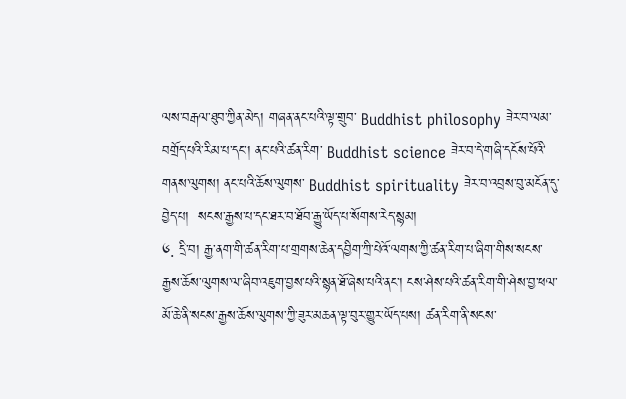ལས་བརྒལ་ཐུབ་ཀྱིན་མེད། གཞན་ནང་པའི་ལྟ་གྲུབ་ Buddhist philosophy ཟེར་བ་ལམ་བགྲོད་པའི་རིམ་པ་དང་། ནང་པའི་ཚན་རིག་ Buddhist science ཟེར་བ་དེ་གཞི་དངོས་པོའི་གནས་ལུགས། ནང་པའི་ཆོས་ལུགས་ Buddhist spirituality ཟེར་བ་འབྲས་བུ་མངོན་དུ་བྱེད་པ།  སངས་རྒྱས་པ་དང་ཐར་བ་ཐོབ་རྒྱུ་ཡོད་པ་སོགས་རེད་སྙམ།
༦. དྲི་བ། རྒྱ་ནག་གི་ཚན་རིག་པ་གྲགས་ཆེན་དབྱིག་ཀྲི་པེའོ་ལགས་ཀྱི་ཚན་རིག་པ་ཞིག་གིས་སངས་རྒྱས་ཆོས་ལུགས་ལ་ཞིབ་འཇུག་བྱས་པའི་སྙན་ཐོ་ཞེས་པའི་ནང་། ངས་ཤེས་པའི་ཚན་རིག་གི་ཤེས་བྱ་ཕལ་མོ་ཆེ་ནི་སངས་རྒྱས་ཆོས་ལུགས་ཀྱི་ཟུར་མཆན་ལྟ་བུར་གྱུར་ཡོད་པས། ཚན་རིག་ནི་སངས་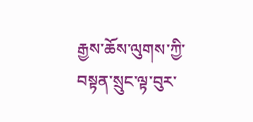རྒྱས་ཆོས་ལུགས་ཀྱི་བསྟན་སྲུང་ལྟ་བུར་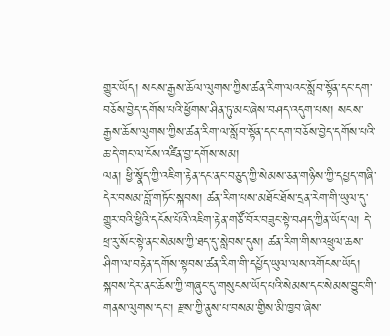གྱུར་ཡོད། སངས་རྒྱས་ཆོལ་ལུགས་ཀྱིས་ཚན་རིག་ལའང་སློབ་སྟོན་དང་དག་བཅོས་བྱེད་དགོས་པའི་ཕྱོགས་ཤིན་ཏུ་མང་ཞེས་བཤད་འདུག་པས། སངས་རྒྱས་ཆོས་ལུགས་ཀྱིས་ཚན་རིག་ལ་སློབ་སྟོན་དང་དག་བཅོས་བྱེད་དགོས་པའི་ཆ་དེ་གང་ལ་ངོས་འཛིན་བྱ་དགོས་སམ།
ལན། ཕྱི་སྣོད་ཀྱི་འཇིག་རྟེན་དང་ནང་བཅུད་ཀྱི་སེམས་ཅན་གཉིས་ཀྱི་དཔྱད་གཞི་དེར་བསམ་བློ་གཏོང་སྐབས། ཚན་རིག་པས་མཐོང་ཐོས་དྲན་རེག་གི་ཡུལ་དུ་གྱུར་བའི་ཕྱིའི་དངོས་པོའི་འཇིག་རྟེན་གཙོ་བོར་བཟུང་སྟེ་བཤད་ཀྱིན་ཡོད་ལ། དེ་ཕྲ་རུ་སོང་སྟེ་ནང་སེམས་ཀྱི་ཐད་དུ་སླེབས་དུས། ཚན་རིག་གིས་འཕྲུལ་ཆས་ཤིག་ལ་བརྟེན་དགོས་སྟབས་ཚན་རིག་གི་དཔྱོད་ཡུལ་ལས་འགོངས་ཡོད། སྐབས་དེར་ནང་ཆོས་ཀྱི་གཞུང་དུ་གསུངས་ཡོད་པའི་སེམས་དང་སེམས་བྱུང་གི་གནས་ལུགས་དང་། རྫས་ཀྱི་ནུས་པ་བསམ་གྱིས་མི་ཁྱབ་ཞེས་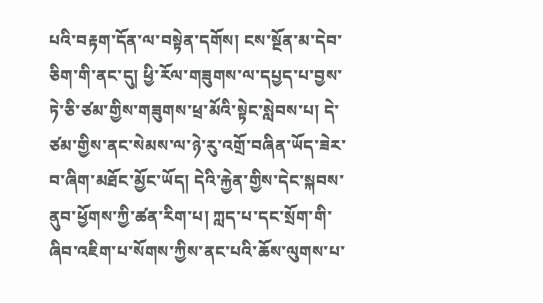པའི་བརྟག་དོན་ལ་བསྟེན་དགོས། ངས་སྔོན་མ་དེབ་ཅིག་གི་ནང་དུ། ཕྱི་རོལ་གཟུགས་ལ་དཔྱད་པ་བྱས་ཏེ་ཅི་ཙམ་གྱིས་གཟུགས་ཕྲ་མོའི་སྟེང་སླེབས་པ། དེ་ཙམ་གྱིས་ནང་སེམས་ལ་ཉེ་རུ་འགྲོ་བཞིན་ཡོད་ཟེར་བ་ཞིག་མཐོང་མྱོང་ཡོད། དེའི་རྐྱེན་གྱིས་དེང་སྐབས་ནུབ་ཕྱོགས་ཀྱི་ཚན་རིག་པ། ཀླད་པ་དང་སྲོག་གི་ཞིབ་འཇིག་པ་སོགས་ཀྱིས་ནང་པའི་ཆོས་ལུགས་པ་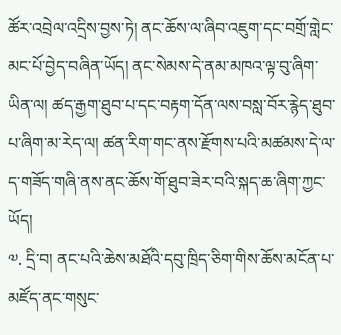ཚོར་འབྲེལ་འདྲིས་བྱས་ཏེ། ནང་ཆོས་ལ་ཞིབ་འཇུག་དང་བགྲོ་གླེང་མང་པོ་བྱེད་བཞིན་ཡོད། ནང་སེམས་དེ་ནམ་མཁའ་ལྟ་བུ་ཞིག་ཡིན་ལ། ཚད་རྒྱག་ཐུབ་པ་དང་བརྟག་དོན་ལས་བསླ་བོར་རྙེད་ཐུབ་པ་ཞིག་མ་རེད་ལ། ཚན་རིག་གང་ནས་རྫོགས་པའི་མཚམས་དེ་ལ་ད་གཟོད་གཞི་ནས་ནང་ཆོས་གོ་ཐུབ་ཟེར་བའི་སྐད་ཆ་ཞིག་ཀྱང་ཡོད།
༧. དྲི་བ། ནང་པའི་ཆེས་མཐོའི་དབུ་ཁྲིད་ཅིག་གིས་ཆོས་མངོན་པ་མཛོད་ནང་གསུང་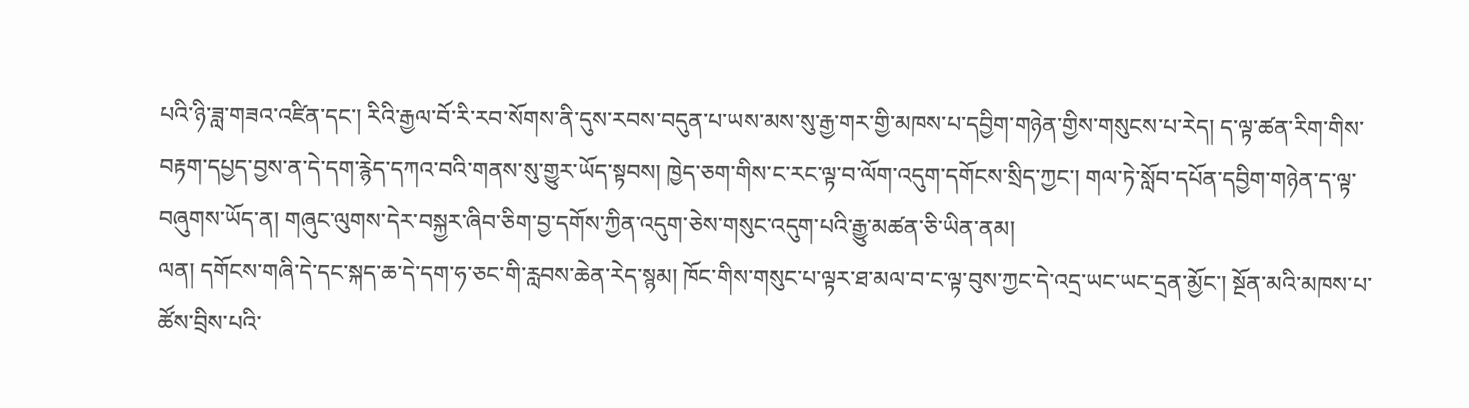པའི་ཉི་ཟླ་གཟའ་འཛིན་དང་། རིའི་རྒྱལ་བོ་རི་རབ་སོགས་ནི་དུས་རབས་བདུན་པ་ཡས་མས་སུ་རྒྱ་གར་གྱི་མཁས་པ་དབྱིག་གཉེན་གྱིས་གསུངས་པ་རེད། ད་ལྟ་ཚན་རིག་གིས་བརྟག་དཔྱད་བྱས་ན་དེ་དག་རྙེད་དཀའ་བའི་གནས་སུ་གྱུར་ཡོད་སྟབས། ཁྱེད་ཅག་གིས་ང་རང་ལྟ་བ་ལོག་འདུག་དགོངས་སྲིད་ཀྱང་། གལ་ཏེ་སློབ་དཔོན་དབྱིག་གཉེན་ད་ལྟ་བཞུགས་ཡོད་ན། གཞུང་ལུགས་དེར་བསྐྱར་ཞིབ་ཅིག་བྱ་དགོས་ཀྱིན་འདུག་ཅེས་གསུང་འདུག་པའི་རྒྱུ་མཚན་ཅི་ཡིན་ནམ།
ལན། དགོངས་གཞི་དེ་དང་སྐད་ཆ་དེ་དག་ཧ་ཅང་གི་རླབས་ཆེན་རེད་སྙམ། ཁོང་གིས་གསུང་པ་ལྟར་ཐ་མལ་བ་ང་ལྟ་བུས་ཀྱང་དེ་འདྲ་ཡང་ཡང་དྲན་མྱོང་། སྔོན་མའི་མཁས་པ་ཚོས་བྲིས་པའི་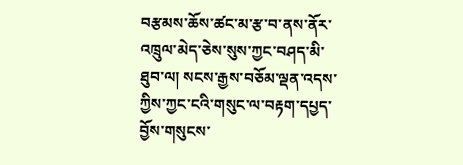བརྩམས་ཆོས་ཚང་མ་རྩ་བ་ནས་ནོར་འཁྲུལ་མེད་ཅེས་སུས་ཀྱང་བཤད་མི་ཐུབ་ལ། སངས་རྒྱས་བཅོམ་ལྡན་འདས་ཀྱིས་ཀྱང་ངའི་གསུང་ལ་བརྟག་དཔྱད་བྱོས་གསུངས་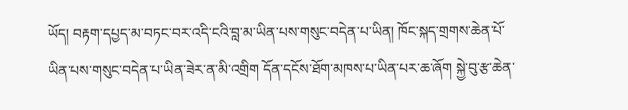ཡོད། བརྟག་དཔྱད་མ་བཏང་བར་འདི་ངའི་བླ་མ་ཡིན་པས་གསུང་བདེན་པ་ཡིན། ཁོང་སྐད་གྲགས་ཆེན་པོ་ཡིན་པས་གསུང་བདེན་པ་ཡིན་ཟེར་ན་མི་འགྲིག དོན་དངོས་ཐོག་མཁས་པ་ཡིན་པར་ཆ་ཞོག སྐྱེ་བུ་རྩ་ཆེན་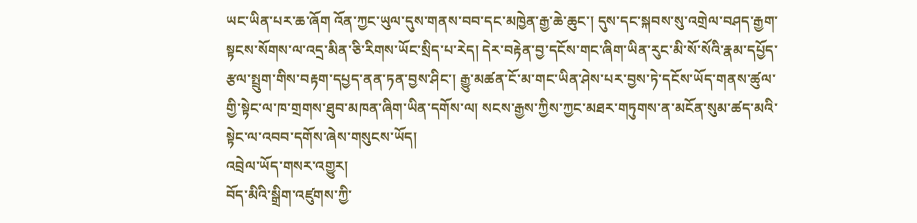ཡང་ཡིན་པར་ཆ་ཞོག འོན་ཀྱང་ཡུལ་དུས་གནས་བབ་དང་མཁྱེན་རྒྱ་ཆེ་ཆུང་། དུས་དང་སྐབས་སུ་འགྲེལ་བཤད་རྒྱག་སྟངས་སོགས་ལ་འདྲ་མིན་ཅི་རིགས་ཡོང་སྲིད་པ་རེད། དེར་བརྟེན་བྱ་དངོས་གང་ཞིག་ཡིན་རུང་མི་སོ་སོའི་རྣམ་དཔྱོད་རྩལ་སྤྲུག་གིས་བརྟག་དཔྱད་ནན་ཏན་བྱས་ཤིང་། རྒྱུ་མཚན་ངོ་མ་གང་ཡིན་ཤེས་པར་བྱས་ཏེ་དངོས་ཡོད་གནས་ཚུལ་གྱི་སྟེང་ལ་ཁ་གྲགས་ཐུབ་མཁན་ཞིག་ཡིན་དགོས་ལ། སངས་རྒྱས་ཀྱིས་ཀྱང་མཐར་གཏུགས་ན་མངོན་སུམ་ཚད་མའི་སྟེང་ལ་འབབ་དགོས་ཞེས་གསུངས་ཡོད།
འབྲེལ་ཡོད་གསར་འགྱུར།
བོད་མིའི་སྒྲིག་འཛུགས་ཀྱི་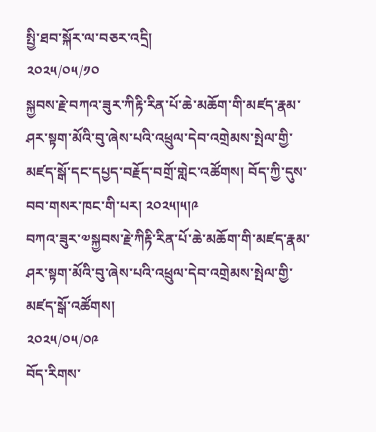སྤྱི་ཐབ་སྐོར་ལ་བཅར་འདྲི།
༢༠༢༥/༠༥/༡༠
སྐྱབས་རྗེ་བཀའ་ཟུར་ཀིརྟི་རིན་པོ་ཆེ་མཆོག་གི་མཛད་རྣམ་ཤར་སྟག་མོའི་བུ་ཞེས་པའི་འཕྲུལ་དེབ་འགྲེམས་སྤེལ་གྱི་མཛད་སྒོ་དང་དཔྱད་བརྗོད་བགྲོ་གླེང་འཚོགས། བོད་ཀྱི་དུས་བབ་གསར་ཁང་གི་པར། ༢༠༢༥།༥།༩
བཀའ་ཟུར་༧སྐྱབས་རྗེ་ཀིརྟི་རིན་པོ་ཆེ་མཆོག་གི་མཛད་རྣམ་ཤར་སྟག་མོའི་བུ་ཞེས་པའི་འཕྲུལ་དེབ་འགྲེམས་སྤེལ་གྱི་མཛད་སྒོ་འཚོགས།
༢༠༢༥/༠༥/༠༩
བོད་རིགས་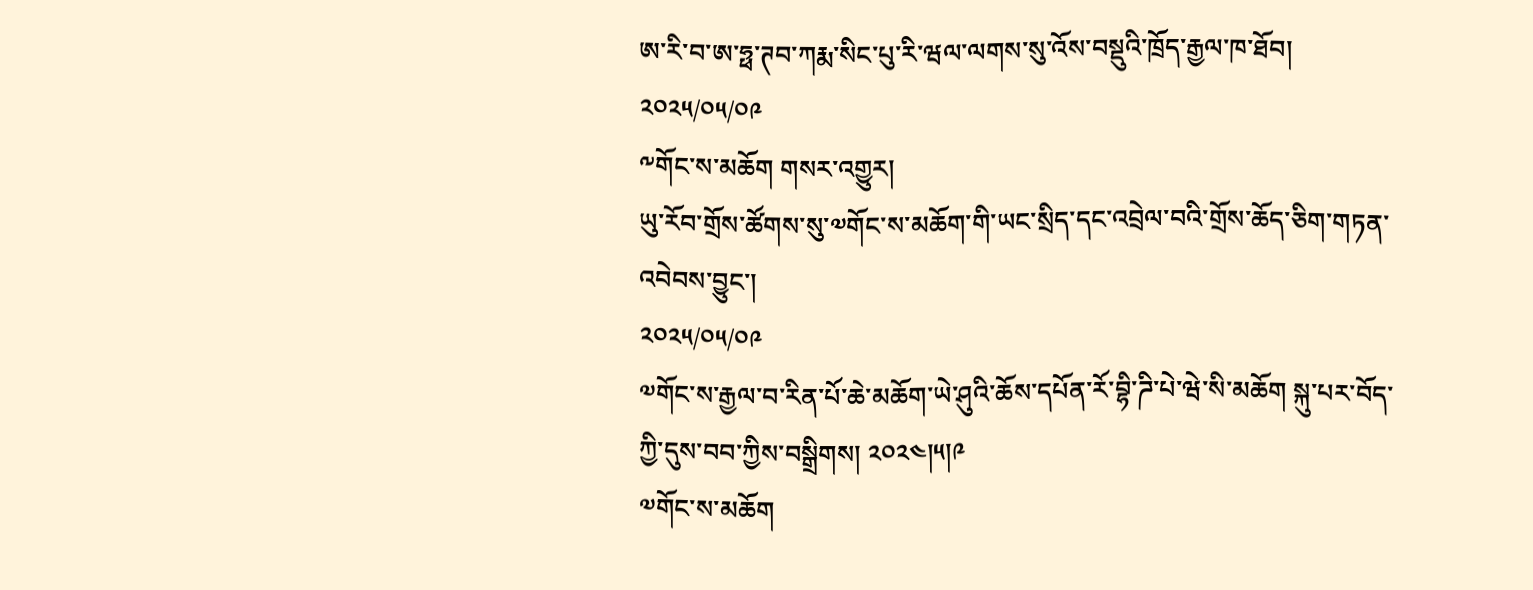ཨ་རི་བ་ཨ་ཧྥ་ཊབ་ཀརྨ་སིང་པུ་རི་ཝལ་ལགས་སུ་འོས་བསྡུའི་ཁྲོད་རྒྱལ་ཁ་ཐོབ།
༢༠༢༥/༠༥/༠༩
༸གོང་ས་མཆོག གསར་འགྱུར།
ཡུ་རོབ་གྲོས་ཚོགས་སུ་༧གོང་ས་མཆོག་གི་ཡང་སྲིད་དང་འབྲེལ་བའི་གྲོས་ཆོད་ཅིག་གཏན་འབེབས་བྱུང་།
༢༠༢༥/༠༥/༠༩
༧གོང་ས་རྒྱལ་བ་རིན་པོ་ཆེ་མཆོག་ཡེ་ཤུའི་ཆོས་དཔོན་རོ་བྷི་ཌི་པེ་ཝེ་སི་མཆོག སྐུ་པར་བོད་ཀྱི་དུས་བབ་ཀྱིས་བསྒྲིགས། ༢༠༢༤།༥།༩
༧གོང་ས་མཆོག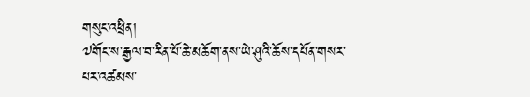གསུང་འཕྲིན།
༧གོང་ས་རྒྱལ་བ་རིན་པོ་ཆེ་མཆོག་ནས་ཡེ་ཤུའི་ཆོས་དཔོན་གསར་པར་འཚམས་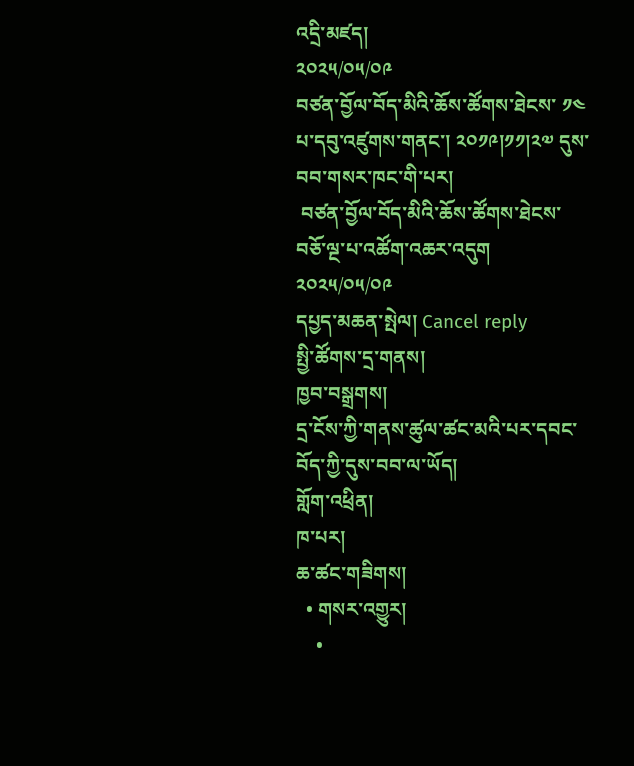འདྲི་མཛད།
༢༠༢༥/༠༥/༠༩
བཙན་བྱོལ་བོད་མིའི་ཆོས་ཚོགས་ཐེངས་ ༡༤ པ་དབུ་འཛུགས་གནང་། ༢༠༡༩།༡༡།༢༧ དུས་བབ་གསར་ཁང་གི་པར།
 བཙན་བྱོལ་བོད་མིའི་ཆོས་ཚོགས་ཐེངས་བཅོ་ལྔ་པ་འཚོག་འཆར་འདུག
༢༠༢༥/༠༥/༠༩
དཔྱད་མཆན་སྤེལ། Cancel reply
སྤྱི་ཚོགས་དྲ་གནས།
ཁྱབ་བསྒྲགས།
དྲ་ངོས་ཀྱི་གནས་ཚུལ་ཚང་མའི་པར་དབང་བོད་ཀྱི་དུས་བབ་ལ་ཡོད།
གློག་འཕྲིན།
ཁ་པར།
ཆ་ཚང་གཟིགས།
  • གསར་འགྱུར།
    •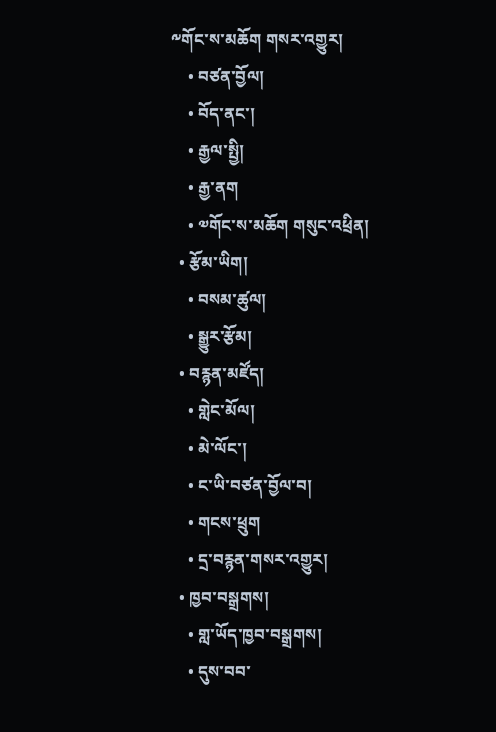༸གོང་ས་མཆོག གསར་འགྱུར།
    • བཙན་བྱོལ།
    • བོད་ནང་།
    • རྒྱལ་སྤྱི།
    • རྒྱ་ནག
    • ༧གོང་ས་མཆོག གསུང་འཕྲིན།
  • རྩོམ་ཡིག།
    • བསམ་ཚུལ།
    • སྒྱུར་རྩོམ།
  • བརྙན་མཛོད།
    • གླེང་མོལ།
    • མེ་ལོང་།
    • ང་ཡི་བཙན་བྱོལ་བ།
    • གངས་ཕྲུག
    • དྲ་བརྙན་གསར་འགྱུར།
  • ཁྱབ་བསྒྲགས།
    • གླ་ཡོད་ཁྱབ་བསྒྲགས།
    • དུས་བབ་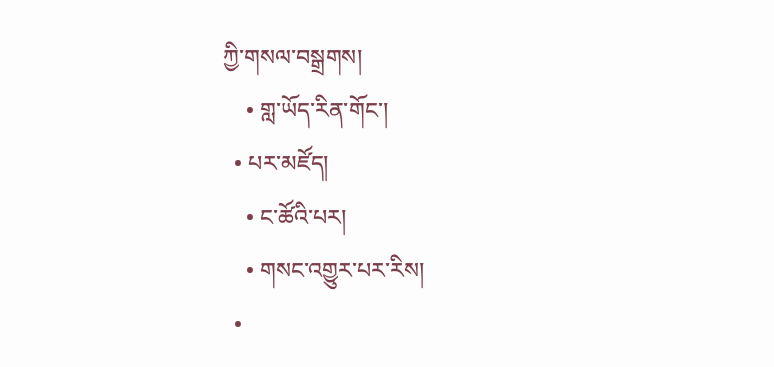ཀྱི་གསལ་བསྒྲགས།
    • གླ་ཡོད་རིན་གོང་།
  • པར་མཛོད།
    • ང་ཚོའི་པར།
    • གསང་འགྱུར་པར་རིས།
  •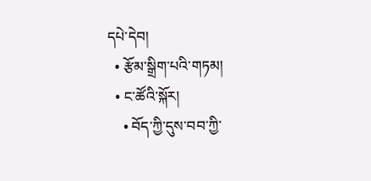དཔེ་དེབ།
  • རྩོམ་སྒྲིག་པའི་གཏམ།
  • ང་ཚོའི་སྐོར།
    • བོད་ཀྱི་དུས་བབ་ཀྱི་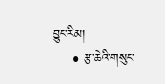བྱུང་རིམ།
    • རྩ་ཆེའི་གསུང་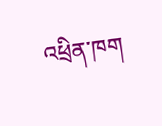འཕྲིན་ཁག